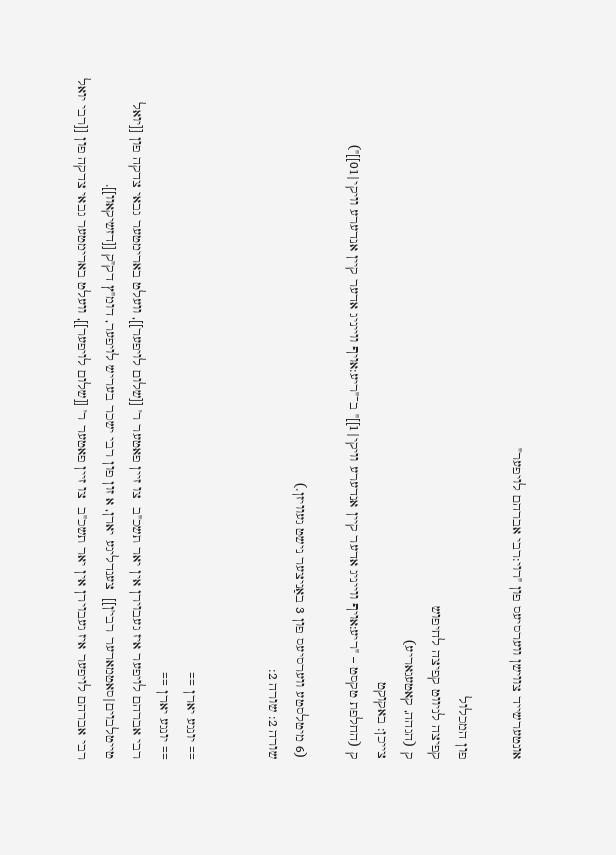אונטערשייד צווישן ווערסיעס פון "רוי:רבי אברהם לויפער"

פון המכלול
קפיצה לניווט קפיצה לחיפוש
ק (הגהה, קאטעגאריע)
צייכן: באקוקט
ק (החלפת טקסט – "ריע:אויף ווייניג אדער קיין אנדערע וויקי|1]]" ב־"ריע:אויף ווייניג אדער קיין אנדערע וויקי|01]]")

(6 מיטלסטע ווערסיעס פון 3 באַניצער נישט געוויזן.)
שורה 2: שורה 2:


== יונגע יארן ==
== יונגע יארן ==
רבי אברהם לויפער איז געבוירן אין יאר תשכ"ב  צו זיין פאטער ר' [[שלום לויפער]], וועלט בארימטער גבאי צדקה פון [[יואל טייטלבוים|סאטמארער רבי'ן]]  צענדליגע יארן, א זון פון רבי ישכר בעריש לויפער, דומ"ץ דק"ק [[דזשיקאוו]].
רבי אברהם לויפער איז געבוירן אין יאר תשכ"ב  צו זיין פאטער ר' [[שלום לויפער]], וועלט בארימטער גבאי צדקה פון [[רבי יואל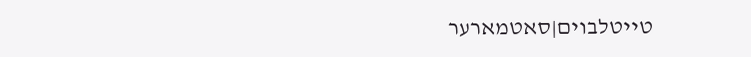טייטלבוים|סאטמארער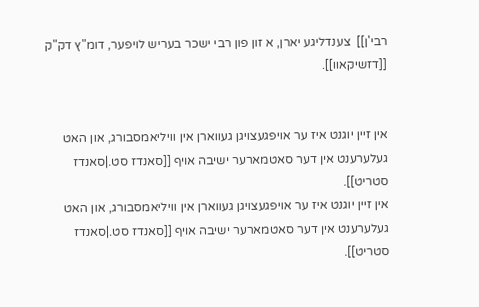רבי'ן]]  צענדליגע יארן, א זון פון רבי ישכר בעריש לויפער, דומ"ץ דק"ק [[דזשיקאוו]].


אין זיין יוגנט איז ער אויפגעצויגן געווארן אין וויליאמסבורג, און האט געלערענט אין דער סאטמארער ישיבה אויף [[סאנדז סט.|סאנדז סטריט]].
אין זיין יוגנט איז ער אויפגעצויגן געווארן אין וויליאמסבורג, און האט געלערענט אין דער סאטמארער ישיבה אויף [[סאנדז סט.|סאנדז סטריט]].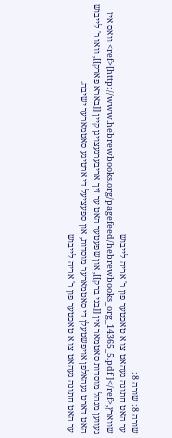שורה 8: שורה 8:
ער האט חתונה געהאט צו א טאכטער פון ר' אריה לייבוש שווארץ,<ref>[http://www.hebrewbooks.org/pagefeed/hebrewbooks_org_14365_5.pdf ]</ref> וואס איז געווען מנהל מוסדות סאטמאר אין [[בני ברק]], און שפעטער האט ער זיך אריבערגעצויגן קיין [[בארא פארק]], וואו ר' לייבוש האט דארט געהאלפן אויפשטעלן די סאטמארער מוסדות, און ספעציעל די ארטיגע סאטמארער ישיבה.
ער האט חתונה געהאט צו א טאכטער פון ר' אריה לייבוש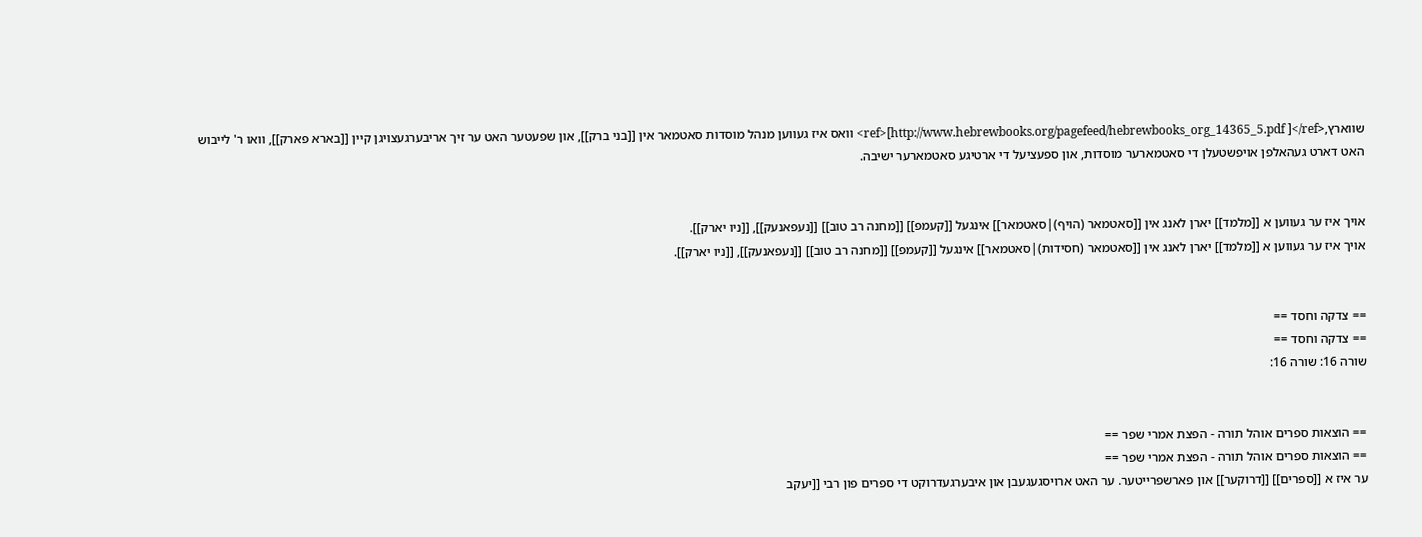שווארץ,<ref>[http://www.hebrewbooks.org/pagefeed/hebrewbooks_org_14365_5.pdf ]</ref> וואס איז געווען מנהל מוסדות סאטמאר אין [[בני ברק]], און שפעטער האט ער זיך אריבערגעצויגן קיין [[בארא פארק]], וואו ר' לייבוש האט דארט געהאלפן אויפשטעלן די סאטמארער מוסדות, און ספעציעל די ארטיגע סאטמארער ישיבה.


אויך איז ער געווען א [[מלמד]] יארן לאנג אין [[סאטמאר (הויף)|סאטמאר]] אינגעל [[קעמפ]] [[מחנה רב טוב]] [[נעפאנעק]], [[ניו יארק]].
אויך איז ער געווען א [[מלמד]] יארן לאנג אין [[סאטמאר (חסידות)|סאטמאר]] אינגעל [[קעמפ]] [[מחנה רב טוב]] [[נעפאנעק]], [[ניו יארק]].


== צדקה וחסד ==
== צדקה וחסד ==
שורה 16: שורה 16:


== הוצאות ספרים אוהל תורה - הפצת אמרי שפר ==
== הוצאות ספרים אוהל תורה - הפצת אמרי שפר ==
ער איז א [[ספרים]] [[דרוקער]] און פארשפרייטער. ער האט ארויסגעגעבן און איבערגעדרוקט די ספרים פון רבי [[יעקב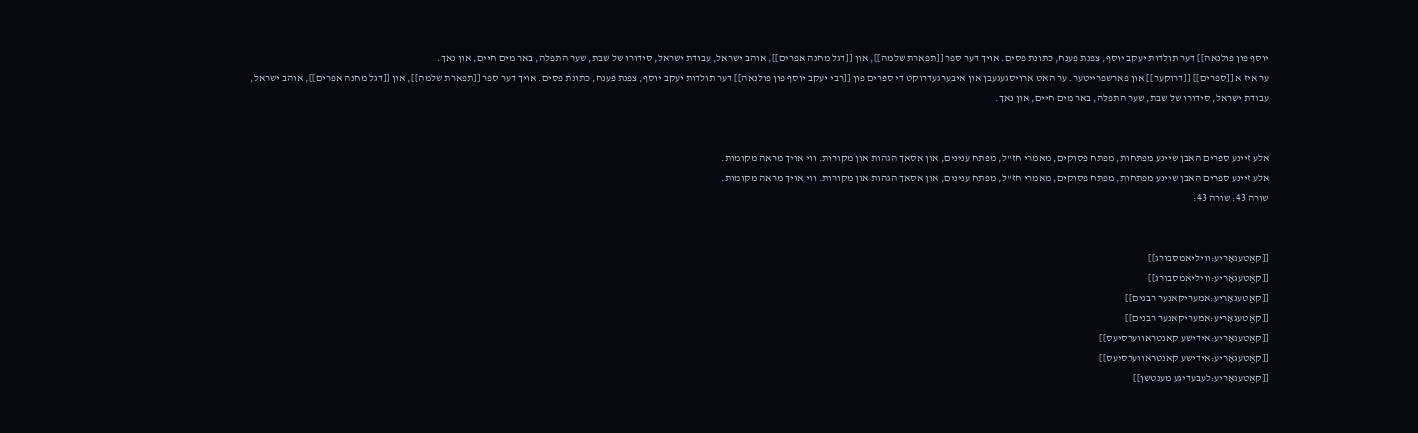יוסף פון פולנאה]] דער תולדות יעקב יוסף, צפנת פענח, כתונת פסים. אויך דער ספר [[תפארת שלמה]], און [[דגל מחנה אפרים]], אוהב ישראל, עבודת ישראל, סידורו של שבת, שער התפלה, באר מים חיים, און נאך.
ער איז א [[ספרים]] [[דרוקער]] און פארשפרייטער. ער האט ארויסגעגעבן און איבערגעדרוקט די ספרים פון [[רבי יעקב יוסף פון פולנאה]] דער תולדות יעקב יוסף, צפנת פענח, כתונת פסים. אויך דער ספר [[תפארת שלמה]], און [[דגל מחנה אפרים]], אוהב ישראל, עבודת ישראל, סידורו של שבת, שער התפלה, באר מים חיים, און נאך.


אלע זיינע ספרים האבן שיינע מפתחות, מפתח פסוקים, מאמרי חז"ל, מפתח ענינים, און אסאך הגהות און מקורות. ווי אויך מראה מקומות.
אלע זיינע ספרים האבן שיינע מפתחות, מפתח פסוקים, מאמרי חז"ל, מפתח ענינים, און אסאך הגהות און מקורות. ווי אויך מראה מקומות.
שורה 43: שורה 43:


[[קאַטעגאָריע:וויליאמסבורג]]
[[קאַטעגאָריע:וויליאמסבורג]]
[[קאַטעגאָריע:אמעריקאנער רבנים]]
[[קאַטעגאָריע:אמעריקאנער רבנים]]
[[קאַטעגאָריע:אידישע קאנטראווערסיעס]]
[[קאַטעגאָריע:אידישע קאנטראווערסיעס]]
[[קאַטעגאָריע:לעבעדיגע מענטשן]]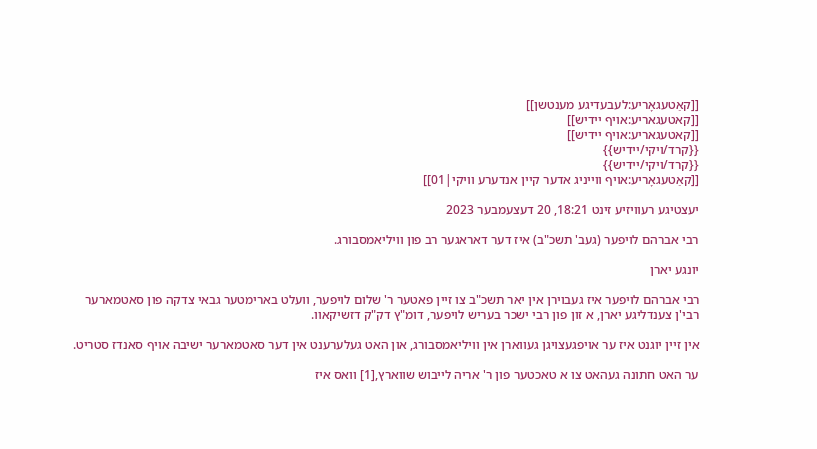[[קאַטעגאָריע:לעבעדיגע מענטשן]]
[[קאטעגאריע:אויף יידיש]]
[[קאטעגאריע:אויף יידיש]]
{{קרד/ויקי/יידיש}}
{{קרד/ויקי/יידיש}}
[[קאַטעגאָריע:אויף ווייניג אדער קיין אנדערע וויקי|01]]

יעצטיגע רעוויזיע זינט 18:21, 20 דעצעמבער 2023

רבי אברהם לויפער (געב' תשכ"ב) איז דער דאראגער רב פון וויליאמסבורג.

יונגע יארן

רבי אברהם לויפער איז געבוירן אין יאר תשכ"ב צו זיין פאטער ר' שלום לויפער, וועלט בארימטער גבאי צדקה פון סאטמארער רבי'ן צענדליגע יארן, א זון פון רבי ישכר בעריש לויפער, דומ"ץ דק"ק דזשיקאוו.

אין זיין יוגנט איז ער אויפגעצויגן געווארן אין וויליאמסבורג, און האט געלערענט אין דער סאטמארער ישיבה אויף סאנדז סטריט.

ער האט חתונה געהאט צו א טאכטער פון ר' אריה לייבוש שווארץ,[1] וואס איז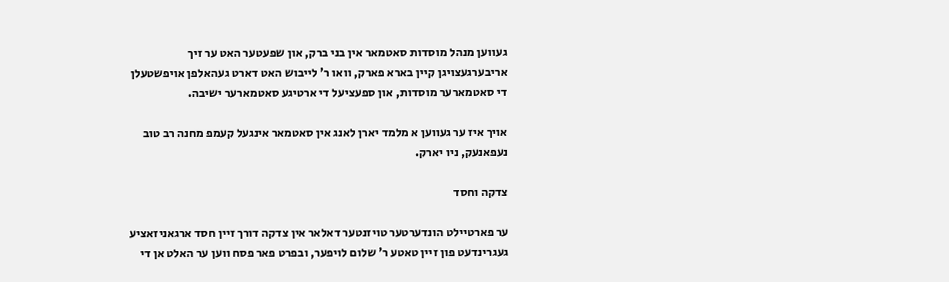געווען מנהל מוסדות סאטמאר אין בני ברק, און שפעטער האט ער זיך אריבערגעצויגן קיין בארא פארק, וואו ר' לייבוש האט דארט געהאלפן אויפשטעלן די סאטמארער מוסדות, און ספעציעל די ארטיגע סאטמארער ישיבה.

אויך איז ער געווען א מלמד יארן לאנג אין סאטמאר אינגעל קעמפ מחנה רב טוב נעפאנעק, ניו יארק.

צדקה וחסד

ער פארטיילט הונדערטער טויזנטער דאלאר אין צדקה דורך זיין חסד ארגאניזאציע געגרינדעט פון זיין טאטע ר' שלום לויפער, ובפרט פאר פסח ווען ער האלט אן די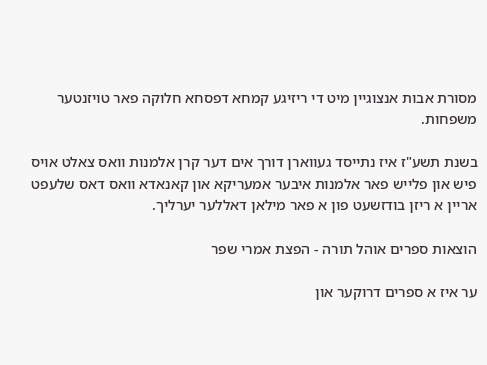מסורת אבות אנצוגיין מיט די ריזיגע קמחא דפסחא חלוקה פאר טויזנטער משפחות.

בשנת תשע"ז איז נתייסד געווארן דורך אים דער קרן אלמנות וואס צאלט אויס פיש און פלייש פאר אלמנות איבער אמעריקא און קאנאדא וואס דאס שלעפט אריין א ריזן בודזשעט פון א פאר מילאן דאללער יערליך.

הוצאות ספרים אוהל תורה - הפצת אמרי שפר

ער איז א ספרים דרוקער און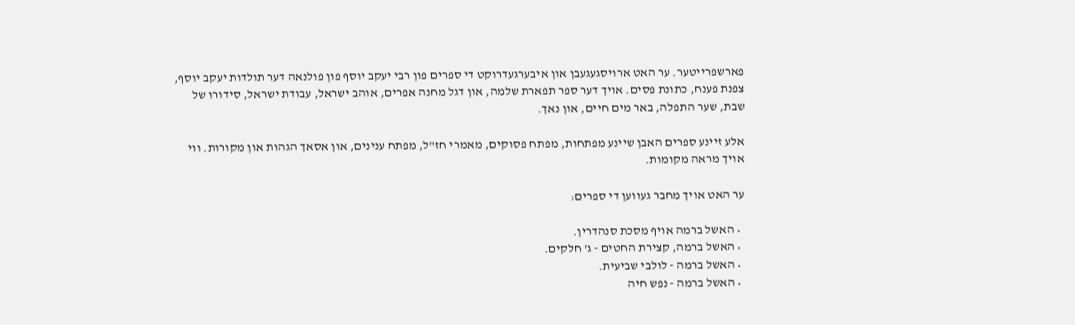פארשפרייטער. ער האט ארויסגעגעבן און איבערגעדרוקט די ספרים פון רבי יעקב יוסף פון פולנאה דער תולדות יעקב יוסף, צפנת פענח, כתונת פסים. אויך דער ספר תפארת שלמה, און דגל מחנה אפרים, אוהב ישראל, עבודת ישראל, סידורו של שבת, שער התפלה, באר מים חיים, און נאך.

אלע זיינע ספרים האבן שיינע מפתחות, מפתח פסוקים, מאמרי חז"ל, מפתח ענינים, און אסאך הגהות און מקורות. ווי אויך מראה מקומות.

ער האט אויך מחבר געווען די ספרים:

  • האשל ברמה אויף מסכת סנהדרין.
  • האשל ברמה, קצירת החטים - ג' חלקים.
  • האשל ברמה - לולבי שביעית.
  • האשל ברמה - נפש חיה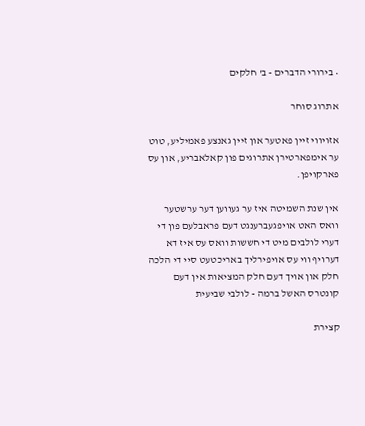• בירורי הדברים - ב' חלקים

אתרוג סוחר

אזויווי זיין פאטער און זיין גאנצע פאמיליע, טוט ער אימפארטירן אתרוגים פון קאלאבריע, און עס פארקויפן.

אין שנת השמיטה איז ער געווען דער ערשטער וואס האט אויפגעברענגט דעם פראבלעם פון די דערי לולבים מיט די חששות וואס עס איז דא דערויף ווי עס אויפירליך באריכטעט סיי די הלכה חלק און אויך דעם חלק המציאות אין דעם קונטרס האשל ברמה - לולבי שביעית

קצירת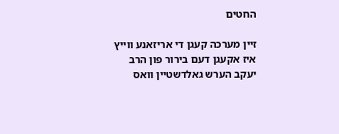החטים

זיין מערכה קעגן די אריזאנע ווייץ איז אקעגן דעם בירור פון הרב יעקב הערש גאלדשטיין וואס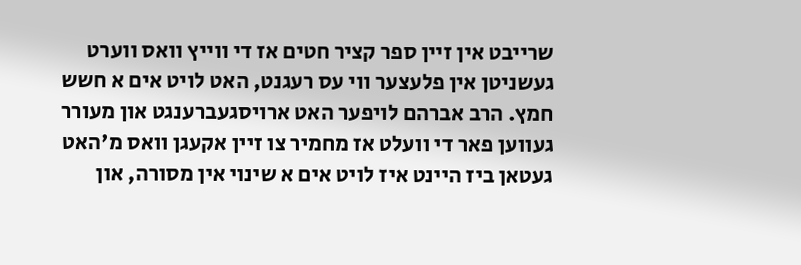שרייבט אין זיין ספר קציר חטים אז די ווייץ וואס ווערט געשניטן אין פלעצער ווי עס רעגנט, האט לויט אים א חשש חמץ. הרב אברהם לויפער האט ארויסגעברענגט און מעורר געווען פאר די וועלט אז מחמיר צו זיין אקעגן וואס מ'האט געטאן ביז היינט איז לויט אים א שינוי אין מסורה, און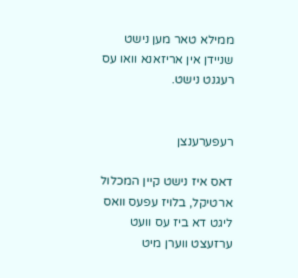ממילא טאר מען נישט שניידן אין אריזאנא וואו עס רעגנט נישט.


רעפערענצן

דאס איז נישט קיין המכלול ארטיקל, בלויז עפעס וואס ליגט דא ביז עס וועט ערזעצט ווערן מיט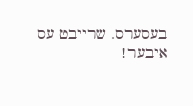בעסערס. שרייבט עס איבער!